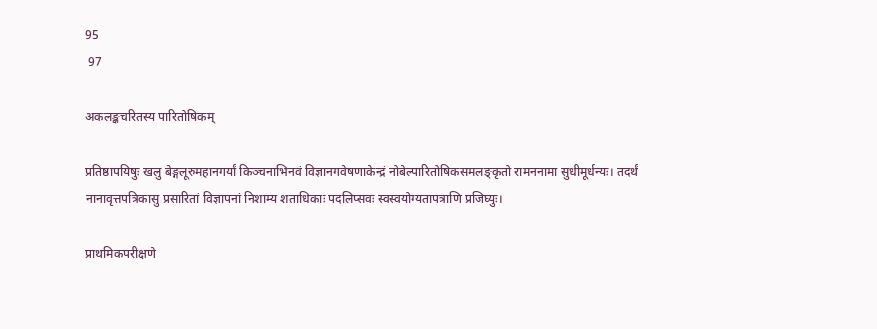95
 97

अकलङ्कचरितस्य पारितोषिकम्

प्रतिष्ठापयिषुः खलु बेङ्गलूरुमहानगर्यां किञ्चनाभिनवं विज्ञानगवेषणाकेन्द्रं नोबेल्पारितोषिकसमलङ्कृतो रामननामा सुधीमूर्धन्यः। तदर्थं नानावृत्तपत्रिकासु प्रसारितां विज्ञापनां निशाम्य शताधिकाः पदलिप्सवः स्वस्वयोग्यतापत्राणि प्रजिघ्युः।

प्राथमिकपरीक्षणे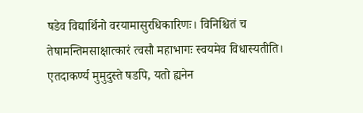षडेव विद्यार्थिनो वरयामासुरधिकारिणः। विनिश्चितं च तेषामन्तिमसाक्षात्कारं त्वसौ महाभागः स्वयमेव विधास्यतीति। एतदाकर्ण्य मुमुदुस्ते षडपि, यतो ह्यनेन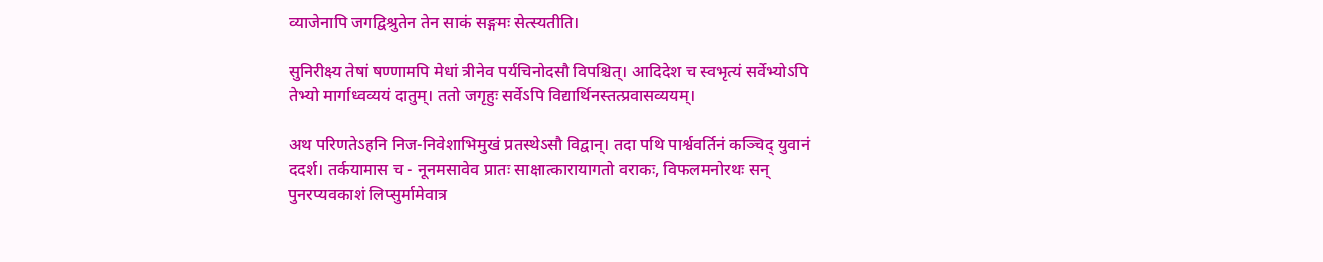व्याजेनापि जगद्विश्रुतेन तेन साकं सङ्गमः सेत्स्यतीति।

सुनिरीक्ष्य तेषां षण्णामपि मेधां त्रीनेव पर्यचिनोदसौ विपश्चित्। आदिदेश च स्वभृत्यं सर्वेभ्योऽपि तेभ्यो मार्गाध्वव्ययं दातुम्। ततो जगृहुः सर्वेऽपि विद्यार्थिनस्तत्प्रवासव्ययम्।

अथ परिणतेऽहनि निज-निवेशाभिमुखं प्रतस्थेऽसौ विद्वान्। तदा पथि पार्श्ववर्तिनं कञ्चिद् युवानं ददर्श। तर्कयामास च - नूनमसावेव प्रातः साक्षात्कारायागतो वराकः, विफलमनोरथः सन् पुनरप्यवकाशं लिप्सुर्मामेवात्र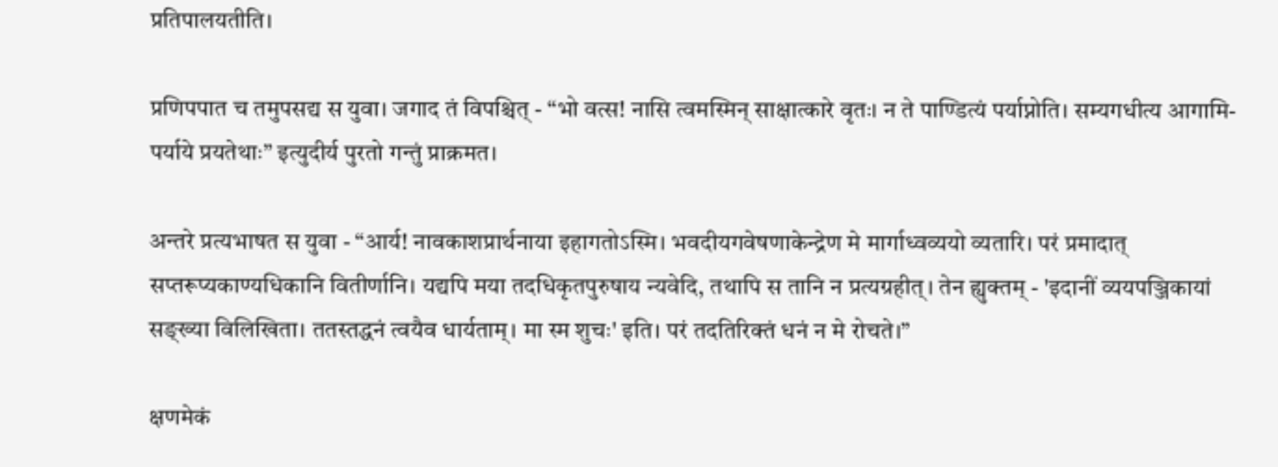प्रतिपालयतीति।

प्रणिपपात च तमुपसद्य स युवा। जगाद तं विपश्चित् - “भो वत्स! नासि त्वमस्मिन् साक्षात्कारे वृतः। न ते पाण्डित्यं पर्याप्नोति। सम्यगधीत्य आगामि-पर्याये प्रयतेथाः” इत्युदीर्य पुरतो गन्तुं प्राक्रमत।

अन्तरे प्रत्यभाषत स युवा - “आर्य! नावकाशप्रार्थनाया इहागतोऽस्मि। भवदीयगवेषणाकेन्द्रेण मे मार्गाध्वव्ययो व्यतारि। परं प्रमादात् सप्तरूप्यकाण्यधिकानि वितीर्णानि। यद्यपि मया तदधिकृतपुरुषाय न्यवेदि, तथापि स तानि न प्रत्यग्रहीत्। तेन ह्युक्तम् - 'इदानीं व्ययपञ्जिकायां सङ्ख्या विलिखिता। ततस्तद्धनं त्वयैव धार्यताम्। मा स्म शुचः' इति। परं तदतिरिक्तं धनं न मे रोचते।”

क्षणमेकं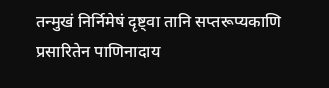तन्मुखं निर्निमेषं दृष्ट्वा तानि सप्तरूप्यकाणि प्रसारितेन पाणिनादाय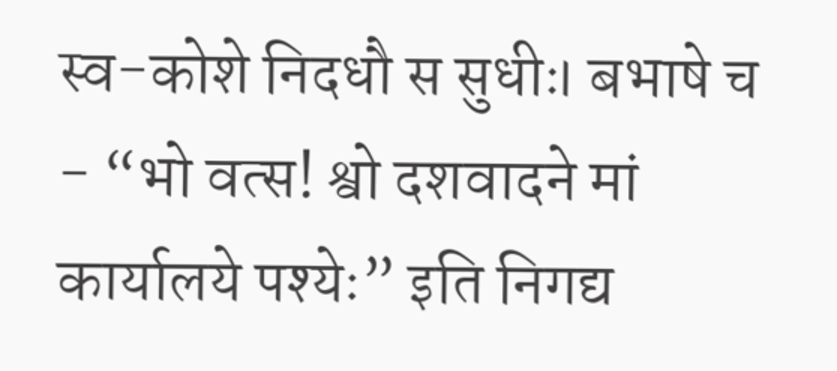स्व-कोशे निदधौ स सुधीः। बभाषे च - “भो वत्स! श्वो दशवादने मां कार्यालये पश्येः” इति निगद्य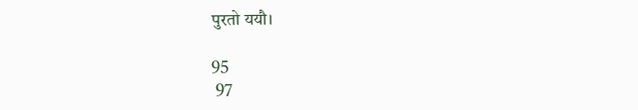पुरतो ययौ।

95
 97